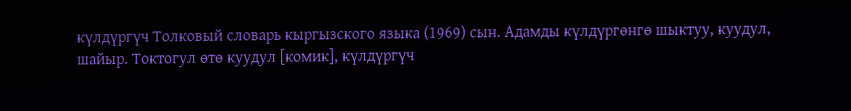күлдүргүч Толковый словарь кыргызского языка (1969) сын. Адамды күлдүргөнгө шыктуу, куудул, шайыр. Токтогул өтө куудул [комик], күлдүргүч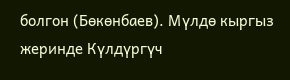болгон (Бөкөнбаев). Мүлдө кыргыз жеринде Күлдүргүч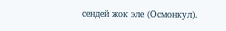сендей жок эле (Осмонкул).